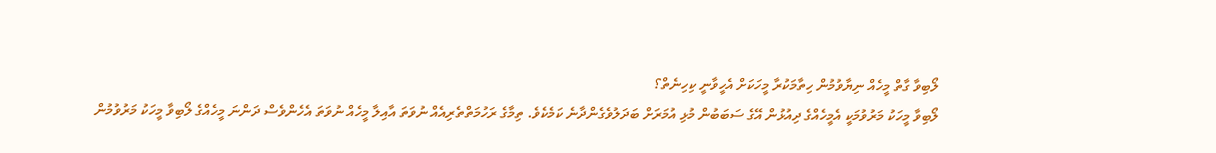ލޯބިވާ ގާތް މީހެއް ނިޔާވުމުން ހިތާމަކުރާ މީހަކަށް އެހީވާނީ ކިހިނެތް؟
ލޯބިވާ މީހަކު މަރުވުމަކީ އެމީހެއްގެ ދިއުޅުން އޭގެ ސަބަބުން މުޅި އުމަރަށް ބަދަލުވެގެންދާނެ ކަމެކެވެ. ތިމާގެ ރަހުމަތްތެރިއެއް ނުވަތަ އާއިލާ މީހެއް ނުވަތަ އެހެންވެސް ދަންނަ މީހެއްގެ ލޯބިވާ މީހަކު މަރުވުމުން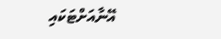އޭނާއަށްޓަކައި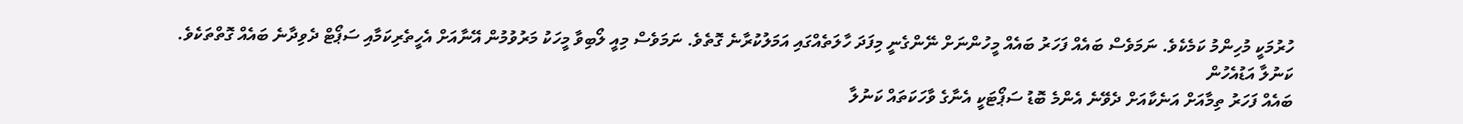ހުރުމަކީ މުހިންމު ކަމެކެވެ. ނަމަވެސް ބައެއް ފަހަރު ބައެއް މީހުންނަށް ނޭންގެނީ މިފަދަ ހާލަތެއްގައި އަމަލުކުރާނެ ގޮތެވެ. ނަމަވެސް މިއީ ލޯބިވާ މީހަކު މަރުވުމުން އޭނާއަށް އެހީތެރިކަމާއި ސަޕޯޓް ދެވިދާނެ ބައެއް ގޮތްތަކެވެ.
ކަނުލާ އަޑުއެހުން
ބައެއް ފަހަރު ތިމާއަށް އަނެކާއަށް ދެވޭނެ އެންމެ ބޮޑު ސަޕޯޓަކީ އެނާގެ ވާހަކަތައް ކަނުލާ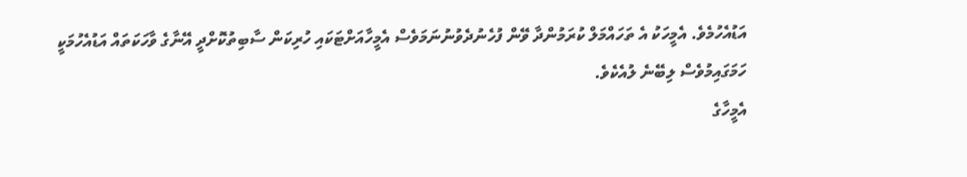އަޑުއެހުމެވެ. އެމީހަކު އެ ތަހައްމަލް ކުރަމުންދާ ވޭން ފުހެނުދެވުނުނަމަވެސް އެމީހާއަށްޓަކައި ހުރިކަން ސާބިތުކޮށްދީ އޭނާގެ ވާހަކަތައް އަޑުއެހުމަކީ ހަމަގައިމުވެސް ލިބޭނެ ލުއެކެވެ.
އެމީހާގެ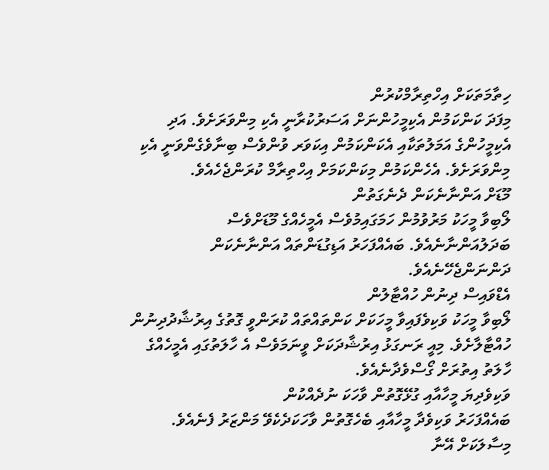ހިތާމަތަކަށް އިހްތިރާމްކުރުން
މިފަދަ ކަންކަމުން އެކިމީހުންނަށް އަސަރުކުރާނީ އެކި މިންވަރަށެވެ. އަދި އެކިމީހުންގެ އަމަލުތަކާއި އެކަންކަމުން އިކަވަރ ވުންވެސް ބިނާވެގެންވަނީ އެކި މިންވަރަށެވެ. އެހެންކަމުން މިކަންކަމަށް އިހްތިރާމް ކުރަންޖެހެއެވެ.
މޫޑަށް އަންނާނެކަން ދެނެގަތުން
ލޯބިވާ މީހަކު މަރުވުމުން ހަމަގައިމުވެސް އެމީހެއްގެ މޫޑަށްވެސް ބަދަލުއަންނާނެއެވެ. ބައެއްފަހަރު އަޑިގުޑަންތައް އަންނާނެކަން ދަންނަންޖެހޭނެއެވެ.
އެޑްވައިސް ދިނުން ހުއްޓާލުން
ލޯބިވާ މީހަކު ވަކިވެފައިވާ މީހަކަށް ކަންތައްތައް ކުރަންވީ ގޮތުގެ އިރުޝާދުދިނުން ހުއްޓާލާށެވެ. މިއީ ރަނގަޅު އިރުޝާދަކަށް ވީނަމަވެސް އެ ހާލަތުގައި އެމީހެއްގެ ހާލަތު އިތުރަށް ގޯސްވެދާނެއެވެ.
ވަކިވެދިޔަ މީހާއާއި ގުޅޭގޮތުން ވާހަކަ ނުދެއްކުން
ބައެއްފަހަރު ވަކިވެދާ މީހާއާއި ބެހެގޮތުން ވާހަކަދެކެވޭ މަންޒަރު ފެނެއެވެ. މިސާލަކަށް އޭނާ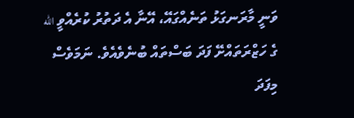ވަނީ މާރަނގަޅު ތަނެއްގައޭ، އޭނާ އެ ދަތުރު ކުރެއްވީ الله ގެ ހަޒްރަތައްށޭ ފަދަ ބަސްތައް ބުނެވެއެވެ. ނަމަވެސް މިފަދަ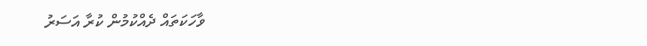ވާހަކަތައް ދެއްކުމުން ކުރާ އަސަރު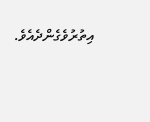އިތުރުވެގެންދެއެވެ.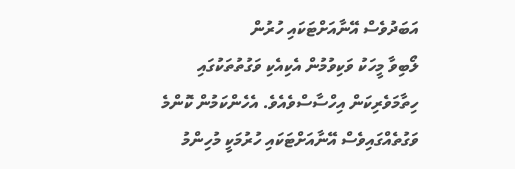އަބަދުވެސް އޭނާއަށްޓަކައި ހުރުން
ލޯބިވާ މީހަކު ވަކިވުމުން އެކިއެކި ވަގުތުތަކުގައި ހިތާމަވެރިކަން އިހްސާސްވެއެވެ. އެހެންކަމުން ކޮންމެ ވަގުތެއްގައިވެސް އޭނާއަށްޓަކައި ހުރުމަކީ މުހިންމު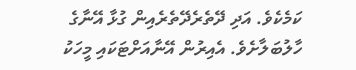ކަމެކެވެ. އަދި ދޭތެރެދޭތެރެއިން ގުޅާ އޭނާގެ ހާލުބަލާށެވެ. އެއިރުން އޭނާއަށްޓަކައި މީހަކު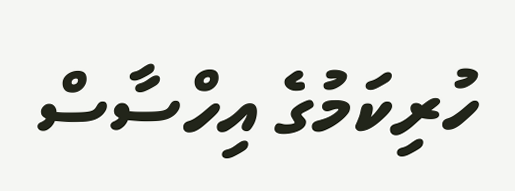ހުރިކަމުގެ އިހްސާސް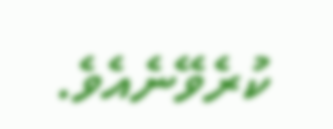ކުރެވޭނެއެވެ.